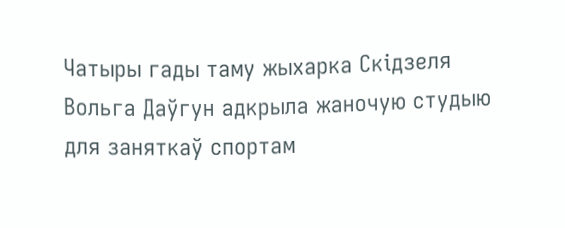Чатыры гады таму жыхарка Скідзеля Вольга Даўгун адкрыла жаночую студыю для заняткаў спортам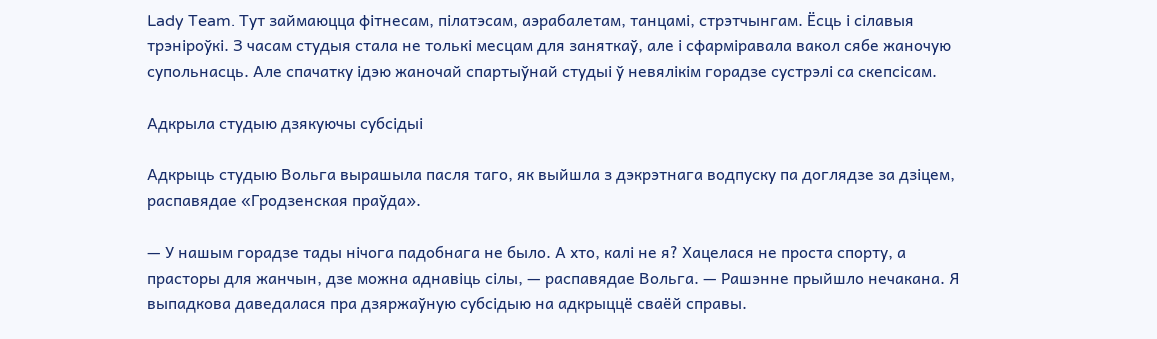Lady Team. Тут займаюцца фітнесам, пілатэсам, аэрабалетам, танцамі, стрэтчынгам. Ёсць і сілавыя трэніроўкі. З часам студыя стала не толькі месцам для заняткаў, але і сфарміравала вакол сябе жаночую супольнасць. Але спачатку ідэю жаночай спартыўнай студыі ў невялікім горадзе сустрэлі са скепсісам.

Адкрыла студыю дзякуючы субсідыі

Адкрыць студыю Вольга вырашыла пасля таго, як выйшла з дэкрэтнага водпуску па доглядзе за дзіцем, распавядае «Гродзенская праўда».

— У нашым горадзе тады нічога падобнага не было. А хто, калі не я? Хацелася не проста спорту, а прасторы для жанчын, дзе можна аднавіць сілы, — распавядае Вольга. — Рашэнне прыйшло нечакана. Я выпадкова даведалася пра дзяржаўную субсідыю на адкрыццё сваёй справы.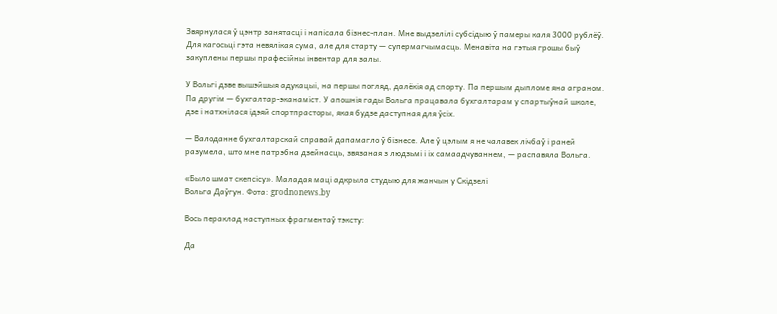Звярнулася ў цэнтр занятасці і напісала бізнес-план. Мне выдзелілі субсідыю ў памеры каля 3000 рублёў. Для кагосьці гэта невялікая сума, але для старту — супермагчымасць. Менавіта на гэтыя грошы быў закуплены першы прафесійны інвентар для залы.

У Вольгі дзве вышэйшыя адукацыі, на першы погляд, далёкія ад спорту. Па першым дыпломе яна аграном. Па другім — бухгалтар-эканаміст. У апошнія гады Вольга працавала бухгалтарам у спартыўнай школе, дзе і натхнілася ідэяй спортпрасторы, якая будзе даступная для ўсіх.

— Валоданне бухгалтарскай справай дапамагло ў бізнесе. Але ў цэлым я не чалавек лічбаў і раней разумела, што мне патрэбна дзейнасць, звязаная з людзьмі і іх самаадчуваннем, — распавяла Вольга.

«Было шмат скепсісу». Маладая маці адкрыла студыю для жанчын у Скідзелі
Вольга Даўгун. Фота: grodnonews.by

Вось пераклад наступных фрагментаў тэксту:

Да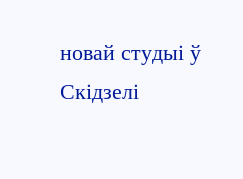новай студыі ў Скідзелі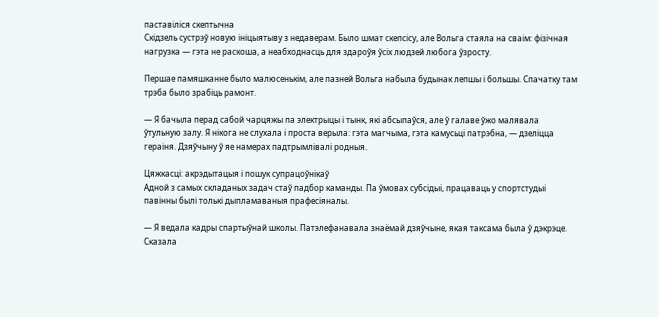паставіліся скептычна
Скідзель сустрэў новую ініцыятыву з недаверам. Было шмат скепсісу, але Вольга стаяла на сваім: фізічная нагрузка — гэта не раскоша, а неабходнасць для здароўя ўсіх людзей любога ўзросту.

Першае памяшканне было малюсенькім, але пазней Вольга набыла будынак лепшы і большы. Спачатку там трэба было зрабіць рамонт.

— Я бачыла перад сабой чарцяжы па электрыцы і тынк, які абсыпаўся, але ў галаве ўжо малявала ўтульную залу. Я нікога не слухала і проста верыла: гэта магчыма, гэта камусьці патрэбна, — дзеліцца гераіня. Дзяўчыну ў яе намерах падтрымлівалі родныя.

Цяжкасці: акрэдытацыя і пошук супрацоўнікаў
Адной з самых складаных задач стаў падбор каманды. Па ўмовах субсідыі, працаваць у спортстудыі павінны былі толькі дыпламаваныя прафесіяналы.

— Я ведала кадры спартыўнай школы. Патэлефанавала знаёмай дзяўчыне, якая таксама была ў дэкрэце. Сказала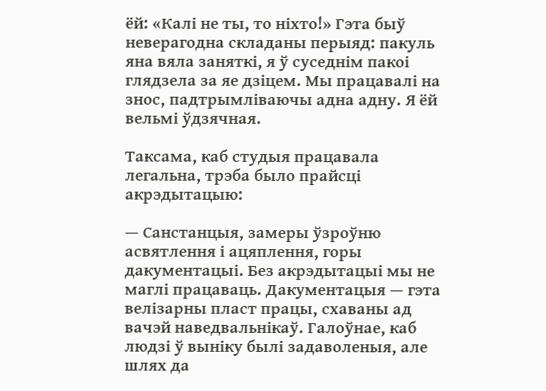ёй: «Калі не ты, то ніхто!» Гэта быў неверагодна складаны перыяд: пакуль яна вяла заняткі, я ў суседнім пакоі глядзела за яе дзіцем. Мы працавалі на знос, падтрымліваючы адна адну. Я ёй вельмі ўдзячная.

Таксама, каб студыя працавала легальна, трэба было прайсці акрэдытацыю:

— Санстанцыя, замеры ўзроўню асвятлення і ацяплення, горы дакументацыі. Без акрэдытацыі мы не маглі працаваць. Дакументацыя — гэта велізарны пласт працы, схаваны ад вачэй наведвальнікаў. Галоўнае, каб людзі ў выніку былі задаволеныя, але шлях да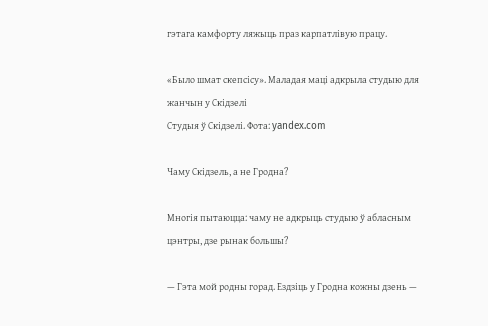гэтага камфорту ляжыць праз карпатлівую працу.

«Было шмат скепсісу». Маладая маці адкрыла студыю для жанчын у Скідзелі
Студыя ў Скідзелі. Фота: yandex.com

Чаму Скідзель, а не Гродна?

Многія пытаюцца: чаму не адкрыць студыю ў абласным цэнтры, дзе рынак большы?

— Гэта мой родны горад. Ездзіць у Гродна кожны дзень —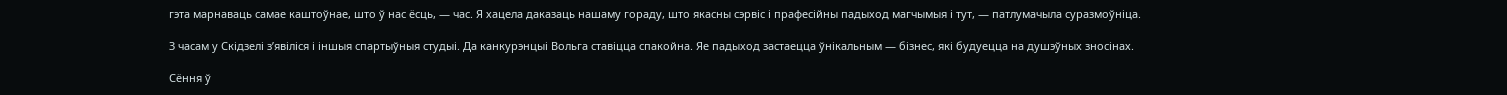гэта марнаваць самае каштоўнае, што ў нас ёсць, — час. Я хацела даказаць нашаму гораду, што якасны сэрвіс і прафесійны падыход магчымыя і тут, — патлумачыла суразмоўніца.

З часам у Скідзелі з’явіліся і іншыя спартыўныя студыі. Да канкурэнцыі Вольга ставіцца спакойна. Яе падыход застаецца ўнікальным — бізнес, які будуецца на душэўных зносінах.

Сёння ў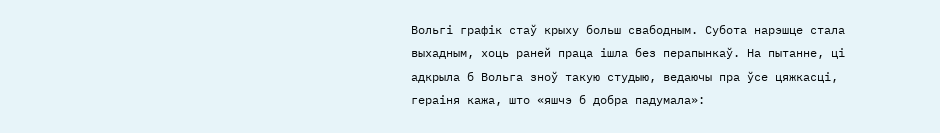Вольгі графік стаў крыху больш свабодным. Субота нарэшце стала выхадным, хоць раней праца ішла без перапынкаў. На пытанне, ці адкрыла б Вольга зноў такую студыю, ведаючы пра ўсе цяжкасці, гераіня кажа, што «яшчэ б добра падумала»: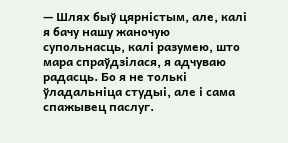— Шлях быў цярністым, але, калі я бачу нашу жаночую супольнасць, калі разумею, што мара спраўдзілася, я адчуваю радасць. Бо я не толькі ўладальніца студыі, але і сама спажывец паслуг.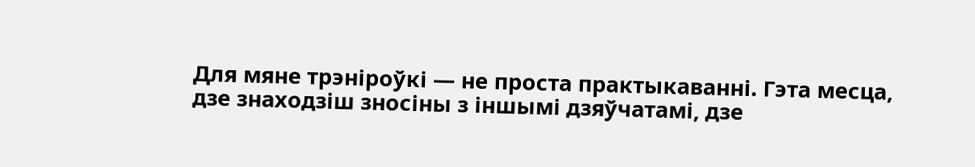Для мяне трэніроўкі — не проста практыкаванні. Гэта месца, дзе знаходзіш зносіны з іншымі дзяўчатамі, дзе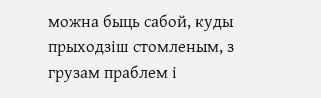можна быць сабой, куды прыходзіш стомленым, з грузам праблем і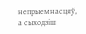непрыемнасцяў, а сыходзіш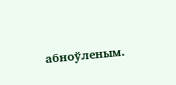абноўленым.